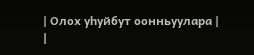| Олох уhуйбут оонньуулара |
|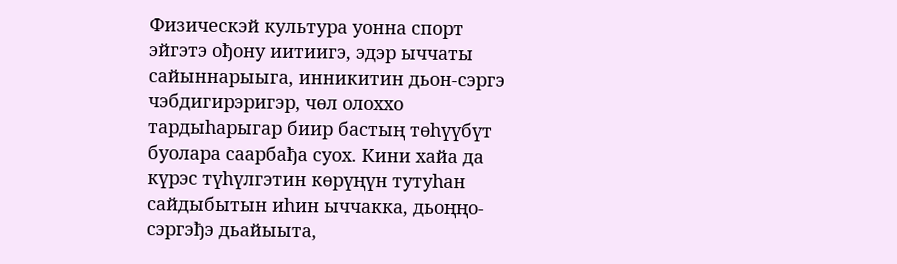Физическэй культура уонна спорт эйгэтэ ођону иитиигэ, эдэр ыччаты сайыннарыыга, инникитин дьон-сэргэ чэбдигирэригэр, чөл олоххо тардыһарыгар биир бастың төһүүбүт буолара саарбађа суох. Кини хайа да күрэс түһүлгэтин көрүңүн тутуһан сайдыбытын иһин ыччакка, дьоңңо-сэргэђэ дьайыыта,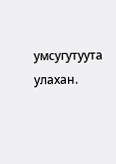умсугутуута улахан.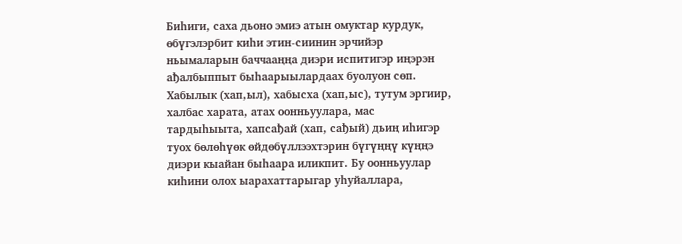Биһиги, саха дьоно эмиэ атын омуктар курдук, өбүгэлэрбит киһи этин-сиинин эрчийэр ньымаларын баччааңңа диэри испитигэр иңэрэн ађалбыппыт быһаарыылардаах буолуон сөп. Хабылык (хап,ыл), хабысха (хап,ыс), тутум эргиир, халбас харата, атах оонньуулара, мас тардыһыыта, хапсађай (хап, сађый) дьиң иһигэр туох бөлөһүөк өйдөбүллээхтэрин бүгүңңү күңңэ диэри кыайан быһаара иликпит. Бу оонньуулар киһини олох ыарахаттарыгар уһуйаллара,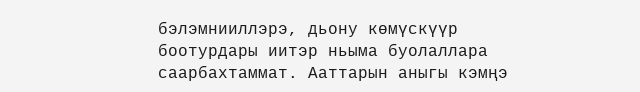бэлэмнииллэрэ, дьону көмүскүүр боотурдары иитэр ньыма буолаллара саарбахтаммат. Ааттарын аныгы кэмңэ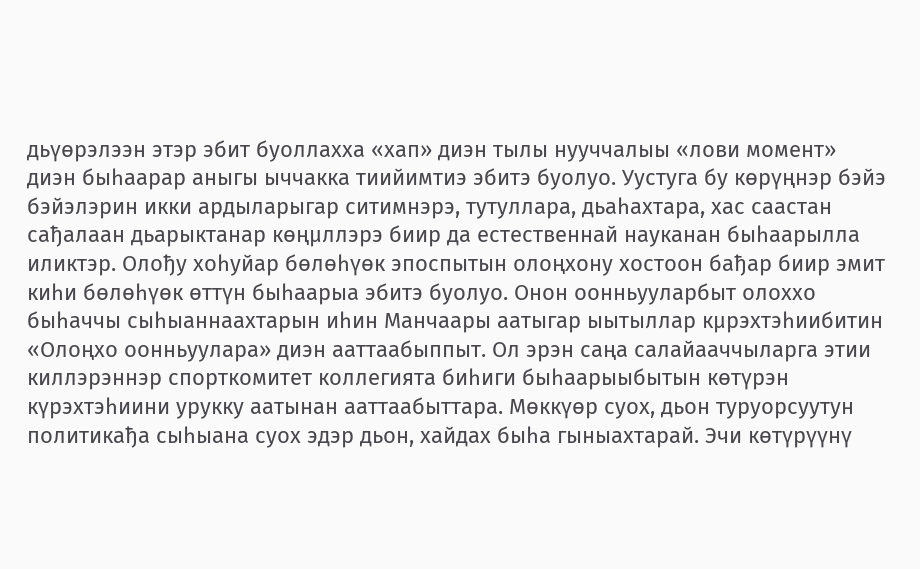дьүөрэлээн этэр эбит буоллахха «хап» диэн тылы нууччалыы «лови момент» диэн быһаарар аныгы ыччакка тиийимтиэ эбитэ буолуо. Уустуга бу көрүңнэр бэйэ бэйэлэрин икки ардыларыгар ситимнэрэ, тутуллара, дьаһахтара, хас саастан сађалаан дьарыктанар көңµллэрэ биир да естественнай науканан быһаарылла иликтэр. Олођу хоһуйар бөлөһүөк эпоспытын олоңхону хостоон бађар биир эмит киһи бөлөһүөк өттүн быһаарыа эбитэ буолуо. Онон оонньууларбыт олоххо быһаччы сыһыаннаахтарын иһин Манчаары аатыгар ыытыллар кµрэхтэһиибитин «Олоңхо оонньуулара» диэн ааттаабыппыт. Ол эрэн саңа салайааччыларга этии киллэрэннэр спорткомитет коллегията биһиги быһаарыыбытын көтүрэн күрэхтэһиини урукку аатынан ааттаабыттара. Мөккүөр суох, дьон туруорсуутун политикађа сыһыана суох эдэр дьон, хайдах быһа гыныахтарай. Эчи көтүрүүнү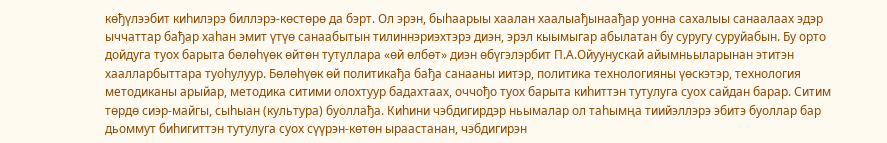көђүлээбит киһилэрэ биллэрэ-көстөрө да бэрт. Ол эрэн, быһаарыы хаалан хаалыађынаађар уонна сахалыы санаалаах эдэр ыччаттар бађар хаһан эмит үтүө санаабытын тилиннэриэхтэрэ диэн, эрэл кыымыгар абылатан бу суругу суруйабын. Бу орто дойдуга туох барыта бөлөһүөк өйтөн тутуллара «өй өлбөт» диэн өбүгэлэрбит П.А.Ойуунускай айымньыларынан этитэн хаалларбыттара туоһулуур. Бөлөһүөк өй политикађа бађа санааны иитэр, политика технологияны үөскэтэр, технология методиканы арыйар, методика ситими олохтуур бадахтаах, оччођо туох барыта киһиттэн тутулуга суох сайдан барар. Ситим төрдө сиэр-майгы, сыһыан (культура) буоллађа. Киһини чэбдигирдэр ньымалар ол таһымңа тиийэллэрэ эбитэ буоллар бар дьоммут биһигиттэн тутулуга суох сүүрэн-көтөн ыраастанан, чэбдигирэн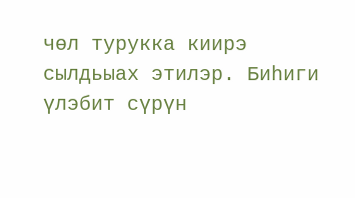чөл турукка киирэ сылдьыах этилэр. Биһиги үлэбит сүрүн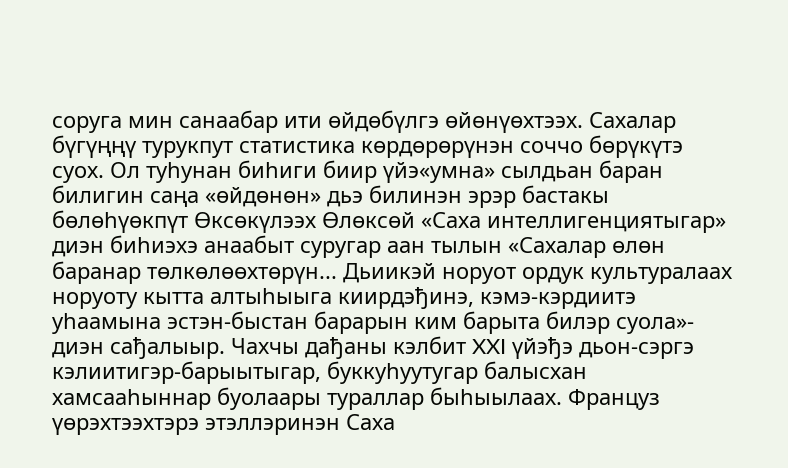соруга мин санаабар ити өйдөбүлгэ өйөнүөхтээх. Сахалар бүгүңңү турукпут статистика көрдөрөрүнэн соччо бөрүкүтэ суох. Ол туһунан биһиги биир үйэ«умна» сылдьан баран билигин саңа «өйдөнөн» дьэ билинэн эрэр бастакы бөлөһүөкпүт Өксөкүлээх Өлөксөй «Саха интеллигенциятыгар» диэн биһиэхэ анаабыт суругар аан тылын «Сахалар өлөн баранар төлкөлөөхтөрүн... Дьиикэй норуот ордук культуралаах норуоту кытта алтыһыыга киирдэђинэ, кэмэ-кэрдиитэ уһаамына эстэн-быстан барарын ким барыта билэр суола»- диэн сађалыыр. Чахчы дађаны кэлбит XXI үйэђэ дьон-сэргэ кэлиитигэр-барыытыгар, буккуһуутугар балысхан хамсааһыннар буолаары тураллар быһыылаах. Француз үөрэхтээхтэрэ этэллэринэн Саха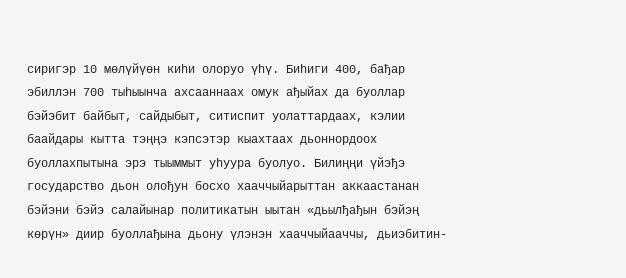сиригэр 10 мөлүйүөн киһи олоруо үһү. Биһиги 400, бађар эбиллэн 700 тыһыынча ахсааннаах омук ађыйах да буоллар бэйэбит байбыт, сайдыбыт, ситиспит уолаттардаах, кэлии баайдары кытта тэңңэ кэпсэтэр кыахтаах дьоннордоох буоллахпытына эрэ тыыммыт уһуура буолуо. Билиңңи үйэђэ государство дьон олођун босхо хааччыйарыттан аккаастанан бэйэни бэйэ салайынар политикатын ыытан «дьылђађын бэйэң көрүн» диир буоллађына дьону үлэнэн хааччыйааччы, дьиэбитин-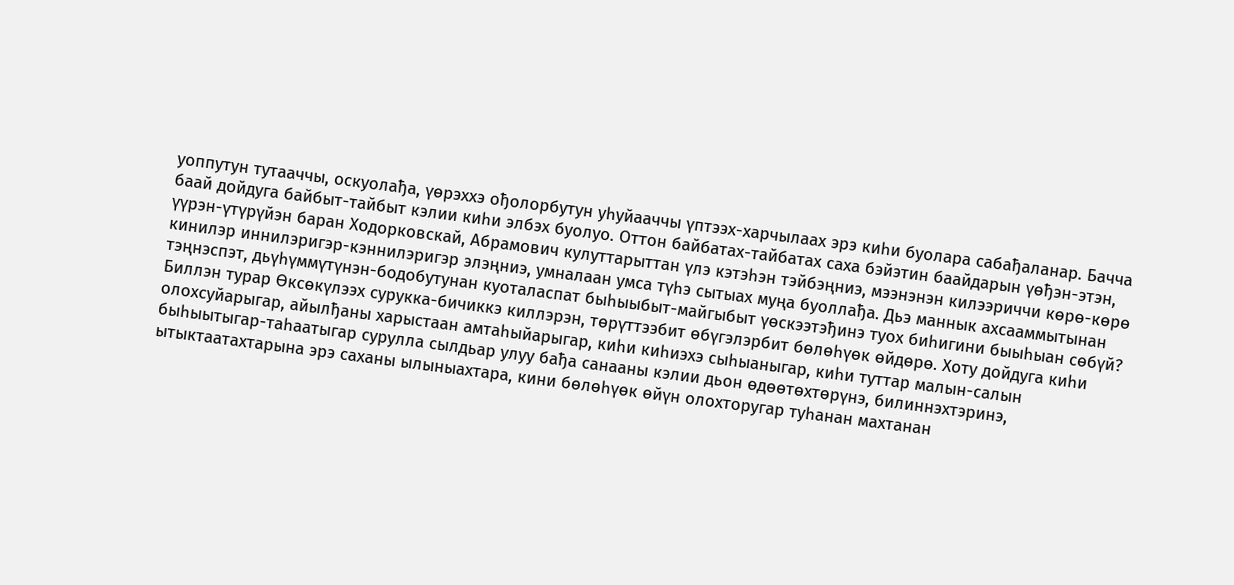уоппутун тутааччы, оскуолађа, үөрэххэ ођолорбутун уһуйааччы үптээх-харчылаах эрэ киһи буолара сабађаланар. Бачча баай дойдуга байбыт-тайбыт кэлии киһи элбэх буолуо. Оттон байбатах-тайбатах саха бэйэтин баайдарын үөђэн-этэн, үүрэн-үтүрүйэн баран Ходорковскай, Абрамович кулуттарыттан үлэ кэтэһэн тэйбэңниэ, мээнэнэн килээриччи көрө-көрө кинилэр иннилэригэр-кэннилэригэр элэңниэ, умналаан умса түһэ сытыах муңа буоллађа. Дьэ маннык ахсааммытынан тэңнэспэт, дьүһүммүтүнэн-бодобутунан куоталаспат быһыыбыт-майгыбыт үөскээтэђинэ туох биһигини быыһыан сөбүй? Биллэн турар Өксөкүлээх сурукка-бичиккэ киллэрэн, төрүттээбит өбүгэлэрбит бөлөһүөк өйдөрө. Хоту дойдуга киһи олохсуйарыгар, айылђаны харыстаан амтаһыйарыгар, киһи киһиэхэ сыһыаныгар, киһи туттар малын-салын быһыытыгар-таһаатыгар сурулла сылдьар улуу бађа санааны кэлии дьон өдөөтөхтөрүнэ, билиннэхтэринэ, ытыктаатахтарына эрэ саханы ылыныахтара, кини бөлөһүөк өйүн олохторугар туһанан махтанан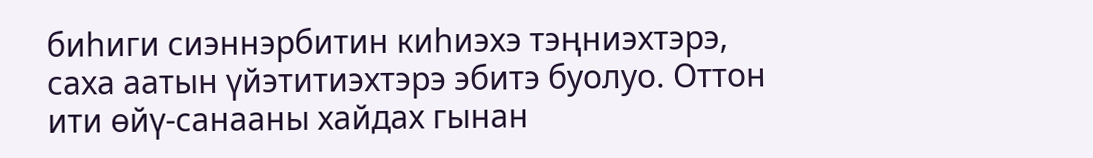биһиги сиэннэрбитин киһиэхэ тэңниэхтэрэ, саха аатын үйэтитиэхтэрэ эбитэ буолуо. Оттон ити өйү-санааны хайдах гынан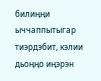билиңңи ыччаппытыгар тиэрдэбит, кэлии дьоңңо иңэрэн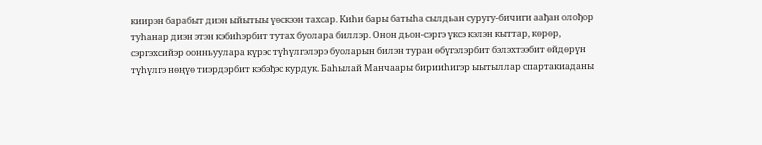киирэн барабыт диэн ыйытыы үөскээн тахсар. Киһи бары батыһа сылдьан суругу-бичиги аађан олођор туһанар диэн этэн кэбиһэрбит тутах буолара биллэр. Онон дьон-сэргэ үксэ кэлэн кыттар, көрөр, сэргэхсийэр оонньуулара күрэс түһүлгэлэрэ буоларын билэн туран өбүгэлэрбит бэлэхтээбит өйдөрүн түһүлгэ нөңүө тиэрдэрбит кэбэђэс курдук. Баһылай Манчаары бирииһигэр ыытыллар спартакиаданы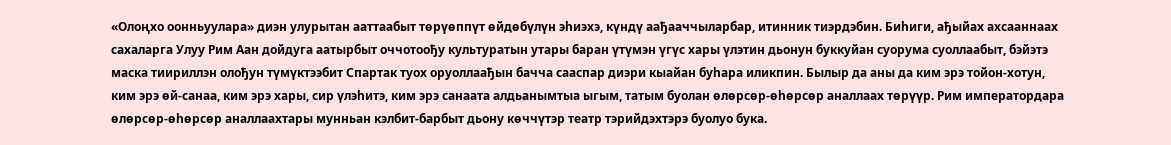«Олоңхо оонньуулара» диэн улурытан ааттаабыт төрүөппүт өйдөбүлүн эһиэхэ, күндү аађааччыларбар, итинник тиэрдэбин. Биһиги, ађыйах ахсааннаах сахаларга Улуу Рим Аан дойдуга аатырбыт оччотоођу культуратын утары баран үтүмэн үгүс хары үлэтин дьонун буккуйан суорума суоллаабыт, бэйэтэ маска тиириллэн олођун түмүктээбит Спартак туох оруоллаађын бачча сааспар диэри кыайан буһара иликпин. Былыр да аны да ким эрэ тойон-хотун, ким эрэ өй-санаа, ким эрэ хары, сир үлэһитэ, ким эрэ санаата алдьанымтыа ыгым, татым буолан өлөрсөр-өһөрсөр аналлаах төрүүр. Рим императордара өлөрсөр-өһөрсөр аналлаахтары мунньан кэлбит-барбыт дьону көччүтэр театр тэрийдэхтэрэ буолуо бука.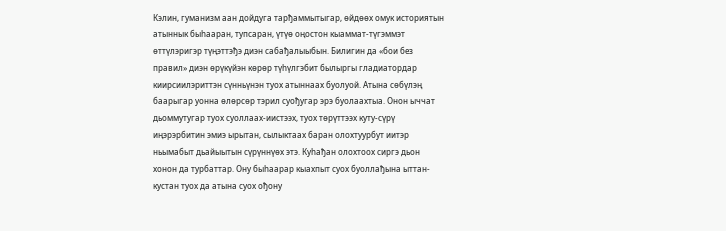Кэлин, гуманизм аан дойдуга тарђаммытыгар, өйдөөх омук историятын атыннык быһааран, тупсаран, үтүө оңостон кыаммат-түгэммэт өттүлэригэр түңэттэђэ диэн сабађалыыбын. Билигин да «бои без правил» диэн өрүкүйэн көрөр түһүлгэбит былыргы гладиатордар киирсиилэриттэн сүнньүнэн туох атыннаах буолуой. Атына сөбүлэң баарыгар уонна өлөрсөр тэрил суођугар эрэ буолаахтыа. Онон ыччат дьоммутугар туох суоллаах-иистээх, туох төрүттээх куту-сүрү иңэрэрбитин эмиэ ырытан, сылыктаах баран олохтуурбут иитэр ньымабыт дьайыытын сүрүннүөх этэ. Куһађан олохтоох сиргэ дьон хонон да турбаттар. Ону быһаарар кыахпыт суох буоллађына ыттан-кустан туох да атына суох ођону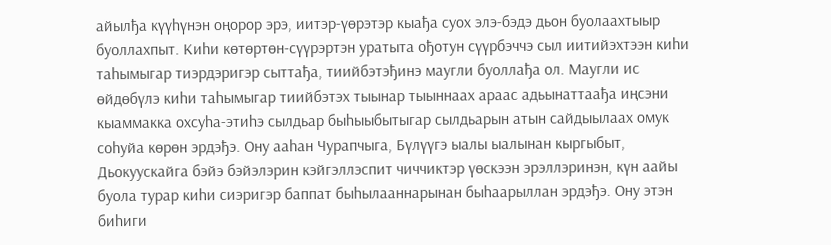айылђа күүһүнэн оңорор эрэ, иитэр-үөрэтэр кыађа суох элэ-бэдэ дьон буолаахтыыр буоллахпыт. Киһи көтөртөн-сүүрэртэн уратыта ођотун сүүрбэччэ сыл иитийэхтээн киһи таһымыгар тиэрдэригэр сыттађа, тиийбэтэђинэ маугли буоллађа ол. Маугли ис өйдөбүлэ киһи таһымыгар тиийбэтэх тыынар тыыннаах араас адьынаттаађа иңсэни кыаммакка охсуһа-этиһэ сылдьар быһыыбытыгар сылдьарын атын сайдыылаах омук соһуйа көрөн эрдэђэ. Ону ааһан Чурапчыга, Бүлүүгэ ыалы ыалынан кыргыбыт, Дьокуускайга бэйэ бэйэлэрин кэйгэллэспит чиччиктэр үөскээн эрэллэринэн, күн аайы буола турар киһи сиэригэр баппат быһылааннарынан быһаарыллан эрдэђэ. Ону этэн биһиги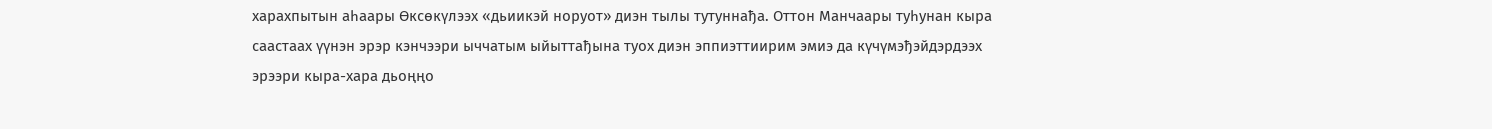харахпытын аһаары Өксөкүлээх «дьиикэй норуот» диэн тылы тутуннађа. Оттон Манчаары туһунан кыра саастаах үүнэн эрэр кэнчээри ыччатым ыйыттађына туох диэн эппиэттиирим эмиэ да күчүмэђэйдэрдээх эрээри кыра-хара дьоңңо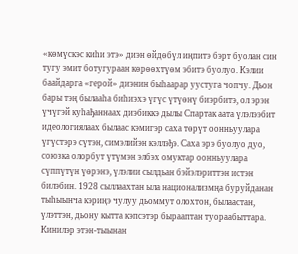«көмүскэс киһи этэ» диэн өйдөбүл иңпитэ бэрт буолан син тугу эмит ботугураан көрөөхтүөм эбитэ буолуо. Кэлии баайдарга «герой» диэнин быһаарар уустуга чопчу. Дьон бары тэң былааһа биһиэхэ үгүс үтүөнү биэрбитэ, ол эрэн үчүгэй куһађаннаах диэбиккэ дылы Спартак аата үлэлээбит идеологиялаах былаас кэмигэр саха төрүт оонньуулара үгүстэрэ сүтэн, симэлийэн кэллэђэ. Саха эрэ буолуо дуо, союзка олорбут үтүмэн элбэх омуктар оонньуулара сүппүтүн үөрэнэ, үлэлии сылдьан бэйэлэриттэн истэн билэбин. 1928 сыллаахтан ыла национализмңа буруйданан тыһыынча кэриңэ чулуу дьоммут олохтон, былаастан, үлэттэн, дьону кытта кэпсэтэр бырааптан туораабыттара. Кинилэр этэн-тыынан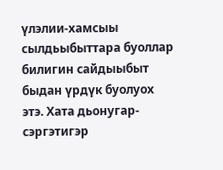үлэлии-хамсыы сылдьыбыттара буоллар билигин сайдыыбыт быдан үрдүк буолуох этэ. Хата дьонугар-сэргэтигэр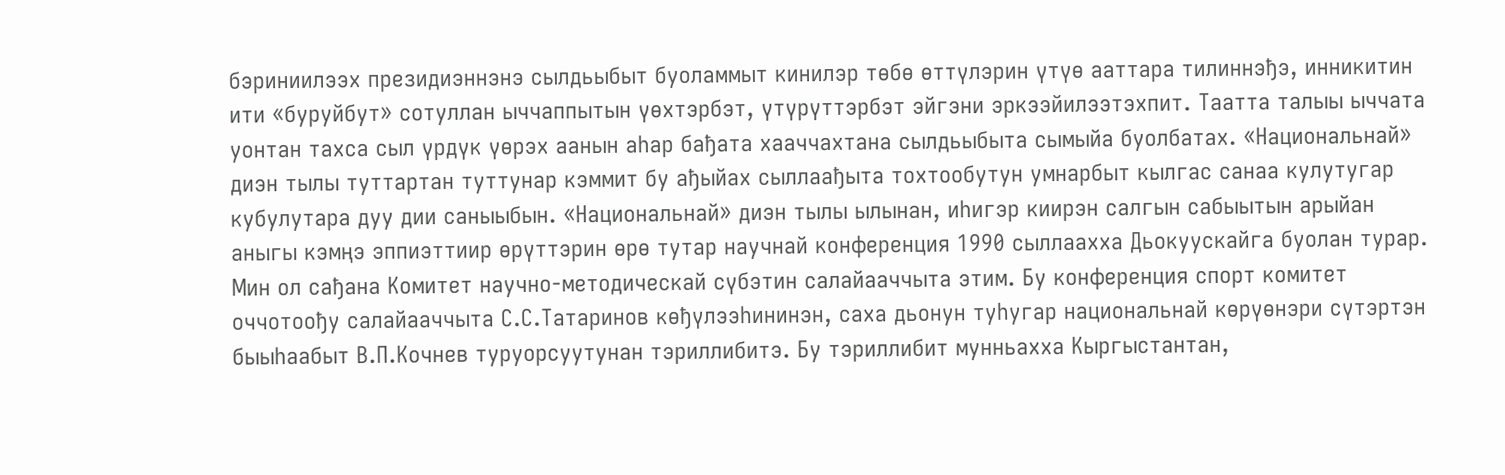бэриниилээх президиэннэнэ сылдьыбыт буоламмыт кинилэр төбө өттүлэрин үтүө ааттара тилиннэђэ, инникитин ити «буруйбут» сотуллан ыччаппытын үөхтэрбэт, үтүрүттэрбэт эйгэни эркээйилээтэхпит. Таатта талыы ыччата уонтан тахса сыл үрдүк үөрэх аанын аһар бађата хааччахтана сылдьыбыта сымыйа буолбатах. «Национальнай» диэн тылы туттартан туттунар кэммит бу ађыйах сыллаађыта тохтообутун умнарбыт кылгас санаа кулутугар кубулутара дуу дии саныыбын. «Национальнай» диэн тылы ылынан, иһигэр киирэн салгын сабыытын арыйан аныгы кэмңэ эппиэттиир өрүттэрин өрө тутар научнай конференция 1990 сыллаахха Дьокуускайга буолан турар. Мин ол сађана Комитет научно-методическай сүбэтин салайааччыта этим. Бу конференция спорт комитет оччотоођу салайааччыта С.С.Татаринов көђүлээһининэн, саха дьонун туһугар национальнай көрүөнэри сүтэртэн быыһаабыт В.П.Кочнев туруорсуутунан тэриллибитэ. Бу тэриллибит мунньахха Кыргыстантан,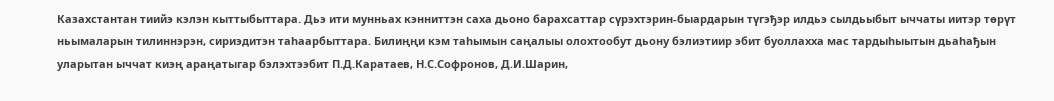Казахстантан тиийэ кэлэн кыттыбыттара. Дьэ ити мунньах кэнниттэн саха дьоно барахсаттар сүрэхтэрин-быардарын түгэђэр илдьэ сылдьыбыт ыччаты иитэр төрүт ньымаларын тилиннэрэн, сириэдитэн таһаарбыттара. Билиңңи кэм таһымын саңалыы олохтообут дьону бэлиэтиир эбит буоллахха мас тардыһыытын дьаһађын уларытан ыччат киэң араңатыгар бэлэхтээбит П.Д.Каратаев, Н.С.Софронов, Д.И.Шарин,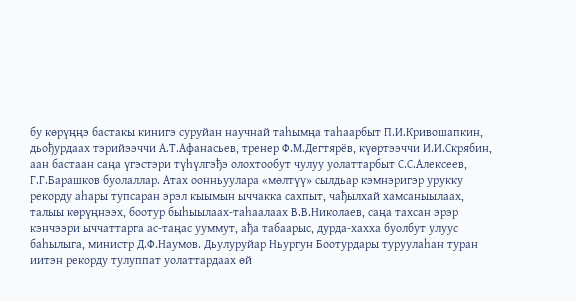бу көрүңңэ бастакы кинигэ суруйан научнай таһымңа таһаарбыт П.И.Кривошапкин, дьођурдаах тэрийээччи А.Т.Афанасьев, тренер Ф.М.Дегтярёв, күөртээччи И.И.Скрябин, аан бастаан саңа үгэстэри түһүлгэђэ олохтообут чулуу уолаттарбыт С.С.Алексеев, Г.Г.Барашков буолаллар. Атах оонньуулара «мөлтүү» сылдьар кэмнэригэр урукку рекорду аһары тупсаран эрэл кыымын ыччакка сахпыт, чађылхай хамсаныылаах, талыы көрүңнээх, боотур быһыылаах-таһаалаах В.В.Николаев, саңа тахсан эрэр кэнчээри ыччаттарга ас-таңас ууммут, ађа табаарыс, дурда-хахха буолбут улуус баһылыга, министр Д.Ф.Наумов. Дьулуруйар Ньургун Боотурдары туруулаһан туран иитэн рекорду тулуппат уолаттардаах өй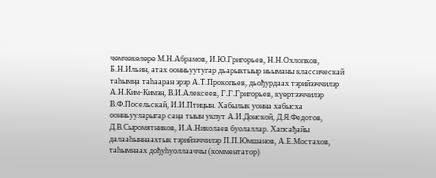чөмчөкөлөрө М.Н.Абрамов, И.Ю.Григорьев, Н.Н.Охлопков, Б.Н.Ильин, атах оонньуутугар дьарыктыыр ньыманы классическай таһымңа таһааран эрэр А.Т.Прокопьев, дьођурдаах тэрийээччилэр А.Н.Ким-Кимэн, В.И.Алексеев, Г.Г.Григорьев, күөртээччилэр В.Ф.Посельскай, И.И.Птицын. Хабылык уонна хабысха оонньууларыгар саңа тыын укпут А.И.Донской, Д.Я.Федотов, Д.В.Сыромятников, И.А.Николаев буолаллар. Хапсађайы далааһыннаахтык тэрийээччилэр П.П.Юмшанов, А.Е.Мостахов, таһымнаах дођуһуоллааччы (комментатор)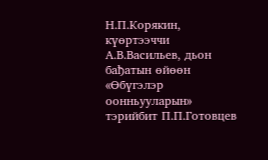Н.П.Корякин, күөртээччи А.В.Васильев, дьон бађатын өйөөн «Өбүгэлэр оонньууларын» тэрийбит П.П.Готовцев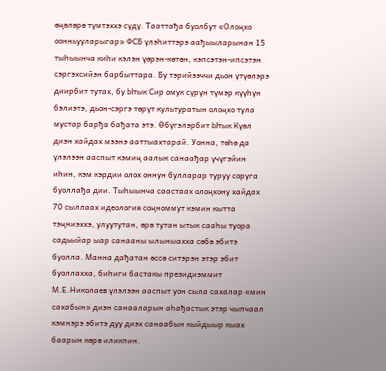өңөлөрө түмтэххэ сүдү. Тааттађа буолбут «Олоңхо оонньууларыгар» ФСБ үлэһиттэрэ аађыыларынан 15 тыһыынча киһи кэлэн үөрэн-көтөн, кэпсэтэн-ипсэтэн сэргэхсийэн барбыттара. Бу тэрийээччи дьон үтүөлэрэ диирбит тутах, бу Ытык Сир омук сүрүн түмэр күүһүн бэлиэтэ, дьон-сэргэ төрүт культуратын олоңхо тула мустар барђа бађата этэ. Өбүгэлэрбит Ытык Күөл диэн хайдах мээнэ ааттыахтарай. Уонна, төһө да үлэлээн ааспыт кэмиң аалык санаађар үчүгэйин иһин, кэм кэрдии олох оннун булларар туруу соруга буоллађа дии. Тыһыынча саастаах олоңхону хайдах 70 сыллаах идеология соңноммут кэмин кытта тэңниэххэ, улуутутан, өрө тутан ытык сааһы туора садьыйар ыар санааны ылыныахха сөбө эбитэ буолла. Манна дађатан өссө ситэрэн этэр эбит буоллахха, биһиги бастакы президиэммит М.Е.Николаев үлэлээн ааспыт уон сыла сахалар «мин сахабын» диэн санааларын аһађастык этэр чыпчаал кэмнэрэ эбитэ дуу диэх санаабын кыйдыыр кыах баарын көрө иликпин.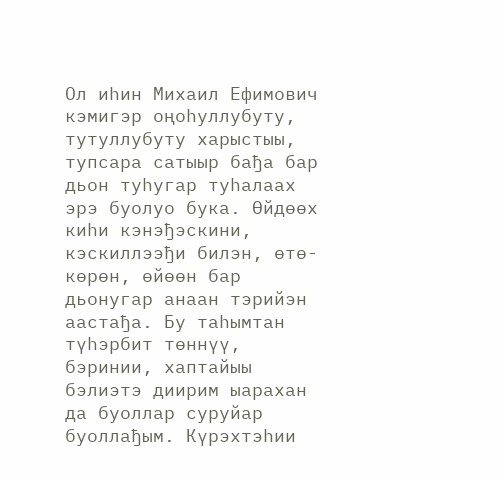Ол иһин Михаил Ефимович кэмигэр оңоһуллубуту, тутуллубуту харыстыы, тупсара сатыыр бађа бар дьон туһугар туһалаах эрэ буолуо бука. Өйдөөх киһи кэнэђэскини, кэскиллээђи билэн, өтө-көрөн, өйөөн бар дьонугар анаан тэрийэн аастађа. Бу таһымтан түһэрбит төннүү, бэринии, хаптайыы бэлиэтэ диирим ыарахан да буоллар суруйар буоллађым. Күрэхтэһии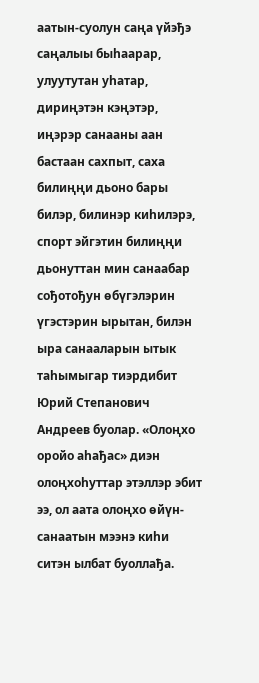аатын-суолун саңа үйэђэ саңалыы быһаарар, улуутутан уһатар, дириңэтэн кэңэтэр, иңэрэр санааны аан бастаан сахпыт, саха билиңңи дьоно бары билэр, билинэр киһилэрэ, спорт эйгэтин билиңңи дьонуттан мин санаабар сођотођун өбүгэлэрин үгэстэрин ырытан, билэн ыра санааларын ытык таһымыгар тиэрдибит Юрий Степанович Андреев буолар. «Олоңхо оройо аһађас» диэн олоңхоһуттар этэллэр эбит ээ, ол аата олоңхо өйүн-санаатын мээнэ киһи ситэн ылбат буоллађа.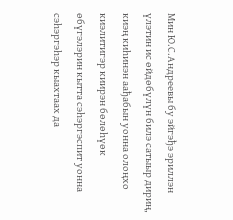Мин Ю.С.Андреевы бу эйгэђэ эриллэн үлэтин ис өйдөбүлүн билэ сатыыр дириң, киэң киһинэн аађабын уонна олоңхо киэлитигэр киирэн бөлөһүөк өбүгэлэрин кытта сэһэргэспит уонна сэһэргэһэр кыахтаах да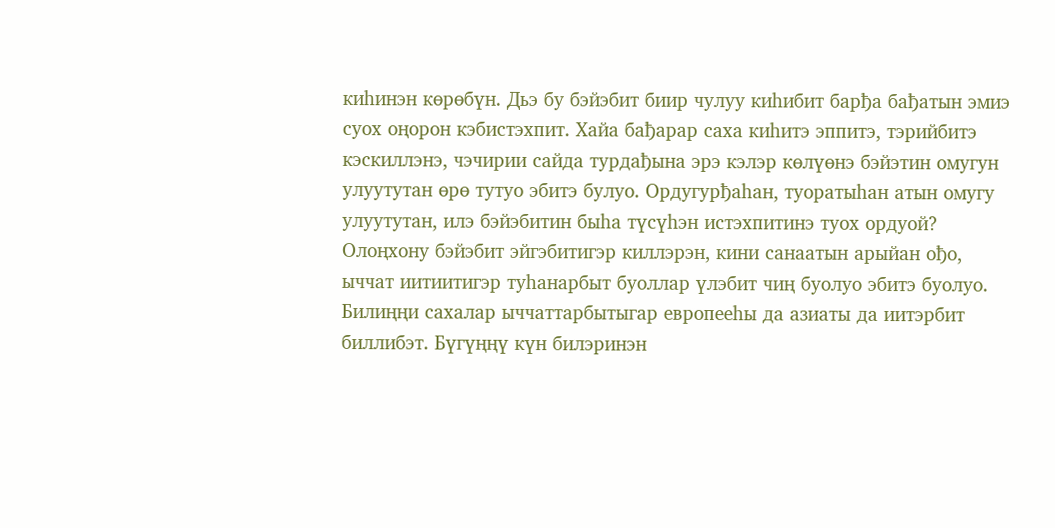киһинэн көрөбүн. Дьэ бу бэйэбит биир чулуу киһибит барђа бађатын эмиэ суох оңорон кэбистэхпит. Хайа бађарар саха киһитэ эппитэ, тэрийбитэ кэскиллэнэ, чэчирии сайда турдађына эрэ кэлэр көлүөнэ бэйэтин омугун улуутутан өрө тутуо эбитэ булуо. Ордугурђаһан, туоратыһан атын омугу улуутутан, илэ бэйэбитин быһа түсүһэн истэхпитинэ туох ордуой? Олоңхону бэйэбит эйгэбитигэр киллэрэн, кини санаатын арыйан ођо, ыччат иитиитигэр туһанарбыт буоллар үлэбит чиң буолуо эбитэ буолуо. Билиңңи сахалар ыччаттарбытыгар европееһы да азиаты да иитэрбит биллибэт. Бүгүңңү күн билэринэн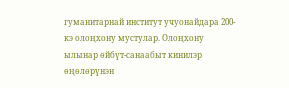гуманитарнай институт учуонайдара 200-кэ олоңхону мустулар. Олоңхону ылынар өйбүт-санаабыт кинилэр өңөлөрүнэн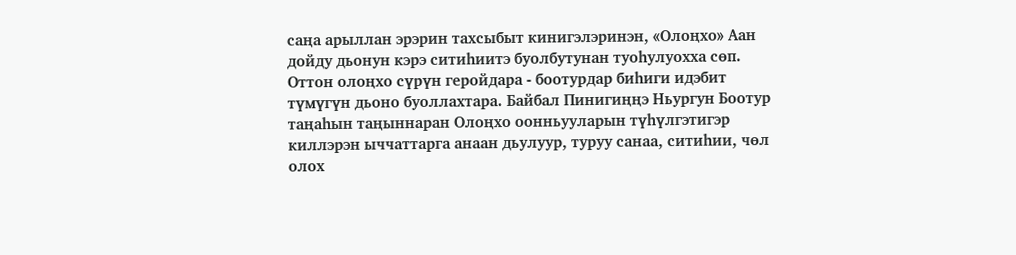саңа арыллан эрэрин тахсыбыт кинигэлэринэн, «Олоңхо» Аан дойду дьонун кэрэ ситиһиитэ буолбутунан туоһулуохха сөп. Оттон олоңхо сүрүн геройдара - боотурдар биһиги идэбит түмүгүн дьоно буоллахтара. Байбал Пинигиңңэ Ньургун Боотур таңаһын таңыннаран Олоңхо оонньууларын түһүлгэтигэр киллэрэн ыччаттарга анаан дьулуур, туруу санаа, ситиһии, чөл олох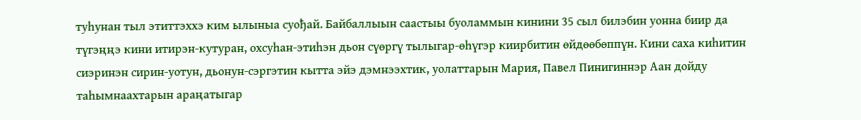туһунан тыл этиттэххэ ким ылыныа суођай. Байбаллыын саастыы буоламмын кинини 35 сыл билэбин уонна биир да түгэңңэ кини итирэн-кутуран, охсуһан-этиһэн дьон сүөргү тылыгар-өһүгэр киирбитин өйдөөбөппүн. Кини саха киһитин сиэринэн сирин-уотун, дьонун-сэргэтин кытта эйэ дэмнээхтик, уолаттарын Мария, Павел Пинигиннэр Аан дойду таһымнаахтарын араңатыгар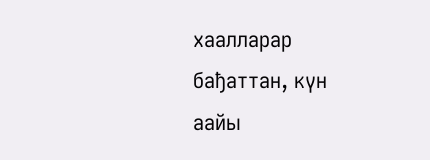хаалларар бађаттан, күн аайы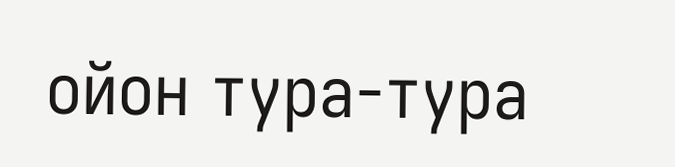ойон тура-тура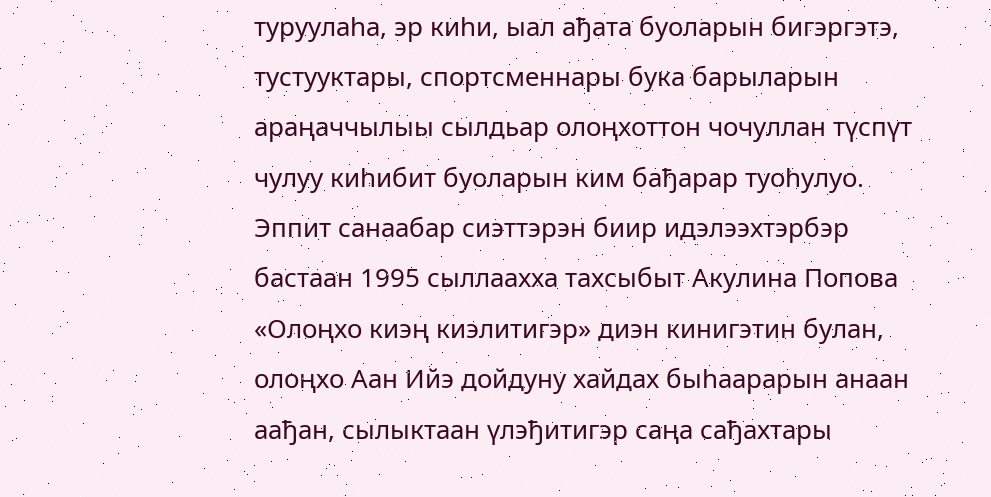туруулаһа, эр киһи, ыал ађата буоларын бигэргэтэ, тустууктары, спортсменнары бука барыларын араңаччылыы сылдьар олоңхоттон чочуллан түспүт чулуу киһибит буоларын ким бађарар туоһулуо. Эппит санаабар сиэттэрэн биир идэлээхтэрбэр бастаан 1995 сыллаахха тахсыбыт Акулина Попова «Олоңхо киэң киэлитигэр» диэн кинигэтин булан, олоңхо Аан Ийэ дойдуну хайдах быһаарарын анаан аађан, сылыктаан үлэђитигэр саңа сађахтары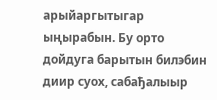арыйаргытыгар ыңырабын. Бу орто дойдуга барытын билэбин диир суох, сабађалыыр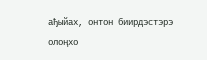ађыйах, онтон биирдэстэрэ олоңхо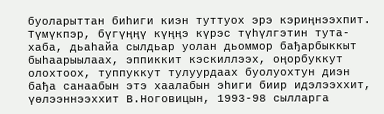буоларыттан биһиги киэн туттуох эрэ кэриңнээхпит. Түмүкпэр, бүгүңңү күңңэ күрэс түһүлгэтин тута-хаба, дьаһайа сылдьар уолан дьоммор бађарбыккыт быһаарыылаах, эппиккит кэскиллээх, оңорбуккут олохтоох, туппуккут тулуурдаах буолуохтун диэн бађа санаабын этэ хаалабын эһиги биир идэлээххит, үөлээннээххит В.Ноговицын, 1993-98 сылларга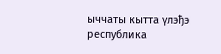ыччаты кытта үлэђэ республика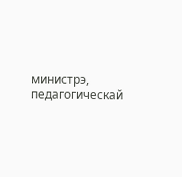министрэ, педагогическай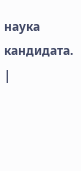наука кандидата.
|